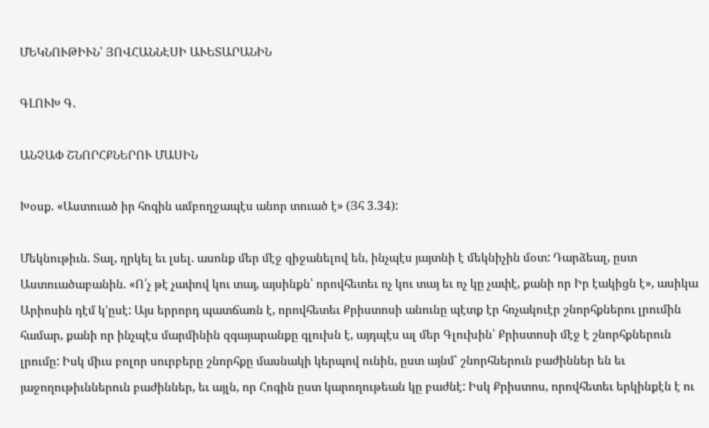ՄԵԿՆՈՒԹԻՒՆ՝ ՅՈՎՀԱՆՆԷՍԻ ԱՒԵՏԱՐԱՆԻՆ

ԳԼՈՒԽ Գ.

ԱՆՉԱՓ ՇՆՈՐՀՔՆԵՐՈՒ ՄԱՍԻՆ

Խօսք. «Աստուած իր հոգին ամբողջապէս անոր տուած է» (Յհ 3.34):

Մեկնութիւն. Տալ, ղրկել եւ լսել. ասոնք մեր մէջ զիջանելով են, ինչպէս յայտնի է մեկնիչին մօտ: Դարձեալ, ըստ Աստուածաբանին. «Ո՛չ թէ չափով կու տայ, այսինքն՝ որովհետեւ ոչ կու տայ եւ ոչ կը չափէ, քանի որ Իր էակիցն է», ասիկա Արիոսին դէմ կ՚ըսէ: Այս երրորդ պատճառն է, որովհետեւ Քրիստոսի անունը պէտք էր հռչակուէր շնորհքներու լրումին համար, քանի որ ինչպէս մարմինին զգայարանքը գլուխն է, այդպէս ալ մեր Գլուխին՝ Քրիստոսի մէջ է շնորհքներուն լրումը: Իսկ միւս բոլոր սուրբերը շնորհքը մասնակի կերպով ունին, ըստ այնմ՝ շնորհներուն բաժիններ են եւ յաջողութիւններուն բաժիններ, եւ այլն, որ Հոգին ըստ կարողութեան կը բաժնէ: Իսկ Քրիստոս, որովհետեւ երկինքէն է ու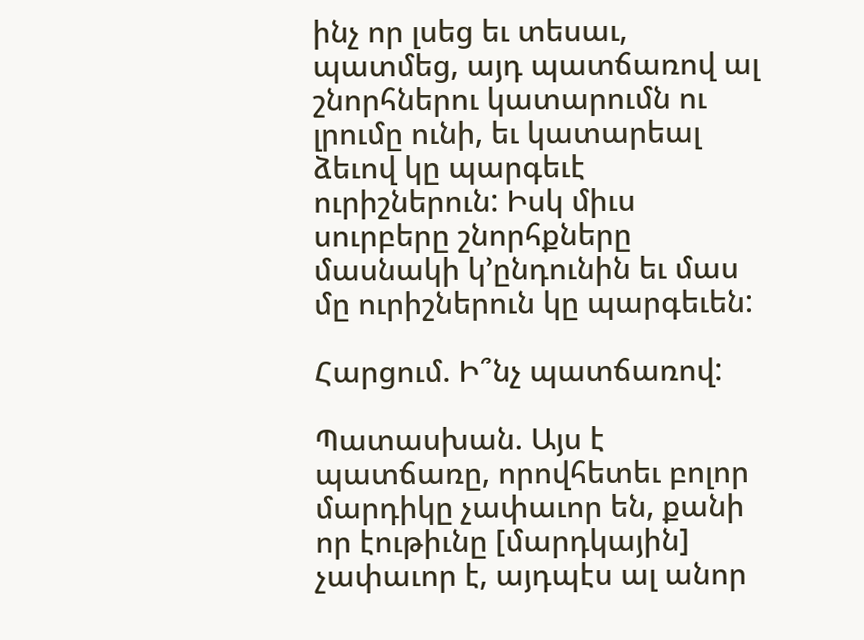ինչ որ լսեց եւ տեսաւ, պատմեց, այդ պատճառով ալ շնորհներու կատարումն ու լրումը ունի, եւ կատարեալ ձեւով կը պարգեւէ ուրիշներուն: Իսկ միւս սուրբերը շնորհքները մասնակի կ՚ընդունին եւ մաս մը ուրիշներուն կը պարգեւեն:

Հարցում. Ի՞նչ պատճառով:

Պատասխան. Այս է պատճառը, որովհետեւ բոլոր մարդիկը չափաւոր են, քանի որ էութիւնը [մարդկային] չափաւոր է, այդպէս ալ անոր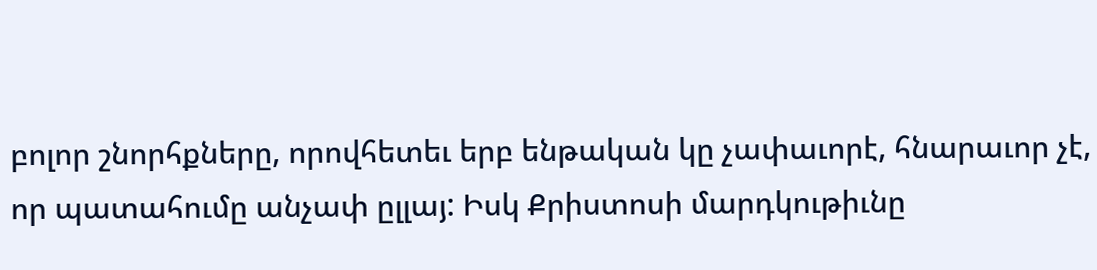բոլոր շնորհքները, որովհետեւ երբ ենթական կը չափաւորէ, հնարաւոր չէ, որ պատահումը անչափ ըլլայ: Իսկ Քրիստոսի մարդկութիւնը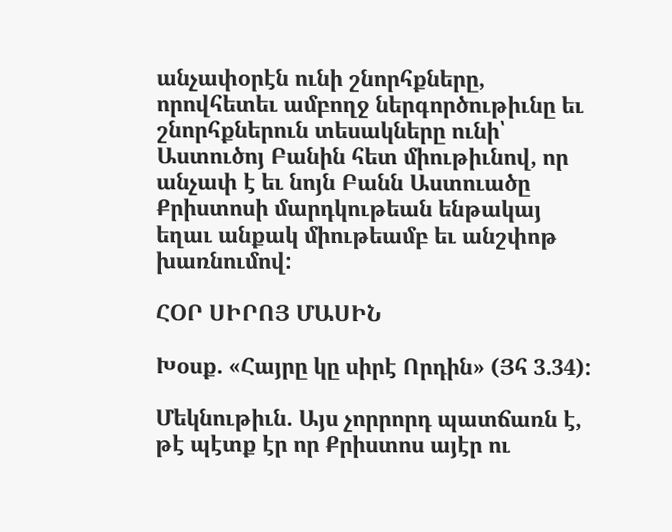անչափօրէն ունի շնորհքները, որովհետեւ ամբողջ ներգործութիւնը եւ շնորհքներուն տեսակները ունի՝ Աստուծոյ Բանին հետ միութիւնով, որ անչափ է եւ նոյն Բանն Աստուածը Քրիստոսի մարդկութեան ենթակայ եղաւ անքակ միութեամբ եւ անշփոթ խառնումով:

ՀՕՐ ՍԻՐՈՅ ՄԱՍԻՆ

Խօսք. «Հայրը կը սիրէ Որդին» (Յհ 3.34):

Մեկնութիւն. Այս չորրորդ պատճառն է, թէ պէտք էր որ Քրիստոս այէր ու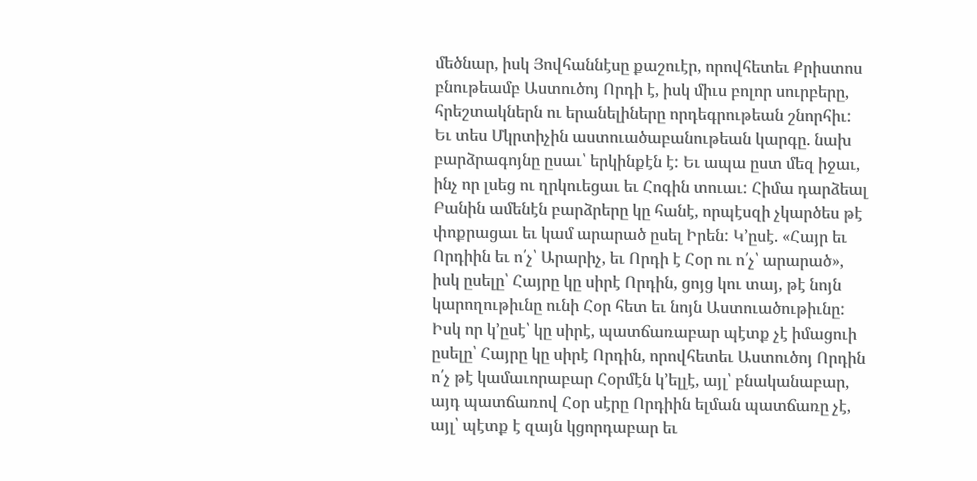մեծնար, իսկ Յովհաննէսը քաշուէր, որովհետեւ Քրիստոս բնութեամբ Աստուծոյ Որդի է, իսկ միւս բոլոր սուրբերը, հրեշտակներն ու երանելիները որդեգրութեան շնորհիւ: Եւ տես Մկրտիչին աստուածաբանութեան կարգը. նախ բարձրագոյնը ըսաւ՝ երկինքէն է: Եւ ապա ըստ մեզ իջաւ, ինչ որ լսեց ու ղրկուեցաւ եւ Հոգին տուաւ: Հիմա դարձեալ Բանին ամենէն բարձրերը կը հանէ, որպէսզի չկարծես թէ փոքրացաւ եւ կամ արարած ըսել Իրեն: Կ՚ըսէ. «Հայր եւ Որդիին եւ ո՛չ՝ Արարիչ, եւ Որդի է Հօր ու ո՛չ՝ արարած», իսկ ըսելը՝ Հայրը կը սիրէ Որդին, ցոյց կու տայ, թէ նոյն կարողութիւնը ունի Հօր հետ եւ նոյն Աստուածութիւնը: Իսկ որ կ՚ըսէ՝ կը սիրէ, պատճառաբար պէտք չէ իմացուի ըսելը՝ Հայրը կը սիրէ Որդին, որովհետեւ Աստուծոյ Որդին ո՛չ թէ կամաւորաբար Հօրմէն կ՚ելլէ, այլ՝ բնականաբար, այդ պատճառով Հօր սէրը Որդիին ելման պատճառը չէ, այլ՝ պէտք է զայն կցորդաբար եւ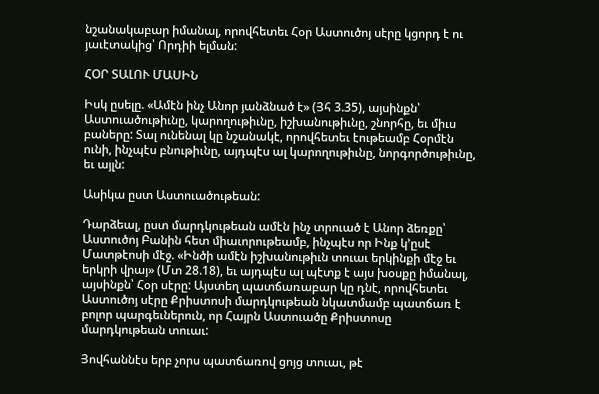նշանակաբար իմանալ, որովհետեւ Հօր Աստուծոյ սէրը կցորդ է ու յաւէտակից՝ Որդիի ելման:

ՀՕՐ ՏԱԼՈՒ ՄԱՍԻՆ

Իսկ ըսելը. «Ամէն ինչ Անոր յանձնած է» (Յհ 3.35), այսինքն՝ Աստուածութիւնը, կարողութիւնը, իշխանութիւնը, շնորհը, եւ միւս բաները: Տալ ունենալ կը նշանակէ, որովհետեւ էութեամբ Հօրմէն ունի, ինչպէս բնութիւնը, այդպէս ալ կարողութիւնը, նորգործութիւնը, եւ այլն:

Ասիկա ըստ Աստուածութեան:

Դարձեալ, ըստ մարդկութեան ամէն ինչ տրուած է Անոր ձեռքը՝ Աստուծոյ Բանին հետ միաւորութեամբ, ինչպէս որ Ինք կ՚ըսէ Մատթէոսի մէջ. «Ինծի ամէն իշխանութիւն տուաւ երկինքի մէջ եւ երկրի վրայ» (Մտ 28.18), եւ այդպէս ալ պէտք է այս խօսքը իմանալ, այսինքն՝ Հօր սէրը: Այստեղ պատճառաբար կը դնէ, որովհետեւ Աստուծոյ սէրը Քրիստոսի մարդկութեան նկատմամբ պատճառ է բոլոր պարգեւներուն, որ Հայրն Աստուածը Քրիստոսը մարդկութեան տուաւ:

Յովհաննէս երբ չորս պատճառով ցոյց տուաւ, թէ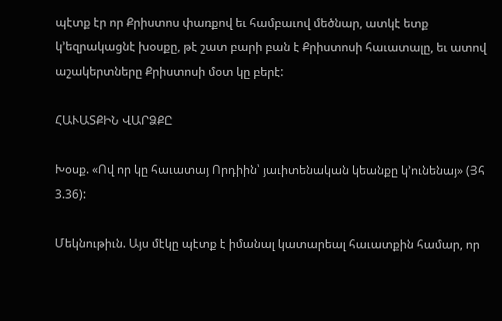պէտք էր որ Քրիստոս փառքով եւ համբաւով մեծնար, ատկէ ետք կ՚եզրակացնէ խօսքը, թէ շատ բարի բան է Քրիստոսի հաւատալը, եւ ատով աշակերտները Քրիստոսի մօտ կը բերէ:

ՀԱՒԱՏՔԻՆ ՎԱՐՁՔԸ

Խօսք. «Ով որ կը հաւատայ Որդիին՝ յաւիտենական կեանքը կ՚ունենայ» (Յհ 3.36):

Մեկնութիւն. Այս մէկը պէտք է իմանալ կատարեալ հաւատքին համար, որ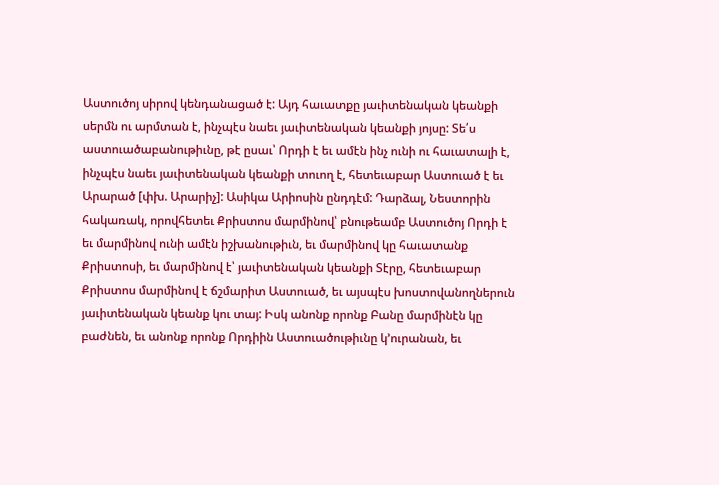Աստուծոյ սիրով կենդանացած է: Այդ հաւատքը յաւիտենական կեանքի սերմն ու արմտան է, ինչպէս նաեւ յաւիտենական կեանքի յոյսը: Տե՛ս աստուածաբանութիւնը, թէ ըսաւ՝ Որդի է եւ ամէն ինչ ունի ու հաւատալի է, ինչպէս նաեւ յաւիտենական կեանքի տուող է, հետեւաբար Աստուած է եւ Արարած [փխ. Արարիչ]: Ասիկա Արիոսին ընդդէմ: Դարձալ, Նեստորին հակառակ, որովհետեւ Քրիստոս մարմինով՝ բնութեամբ Աստուծոյ Որդի է եւ մարմինով ունի ամէն իշխանութիւն, եւ մարմինով կը հաւատանք Քրիստոսի, եւ մարմինով է՝ յաւիտենական կեանքի Տէրը, հետեւաբար Քրիստոս մարմինով է ճշմարիտ Աստուած, եւ այսպէս խոստովանողներուն յաւիտենական կեանք կու տայ: Իսկ անոնք որոնք Բանը մարմինէն կը բաժնեն, եւ անոնք որոնք Որդիին Աստուածութիւնը կ՚ուրանան, եւ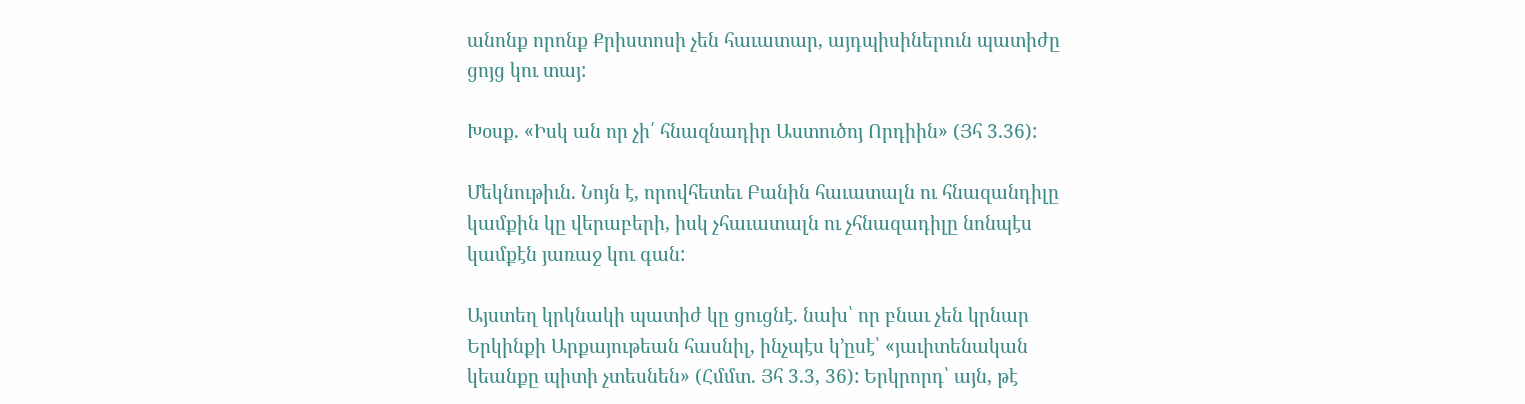անոնք որոնք Քրիստոսի չեն հաւատար, այդպիսիներուն պատիժը ցոյց կու տայ:

Խօսք. «Իսկ ան որ չի՛ հնազնադիր Աստուծոյ Որդիին» (Յհ 3.36):

Մեկնութիւն. Նոյն է, որովհետեւ Բանին հաւատալն ու հնազանդիլը կամքին կը վերաբերի, իսկ չհաւատալն ու չհնազադիլը նոնպէս կամքէն յառաջ կու գան:

Այստեղ կրկնակի պատիժ կը ցուցնէ. նախ՝ որ բնաւ չեն կրնար Երկինքի Արքայութեան հասնիլ, ինչպէս կ՚ըսէ՝ «յաւիտենական կեանքը պիտի չտեսնեն» (Հմմտ. Յհ 3.3, 36): Երկրորդ՝ այն, թէ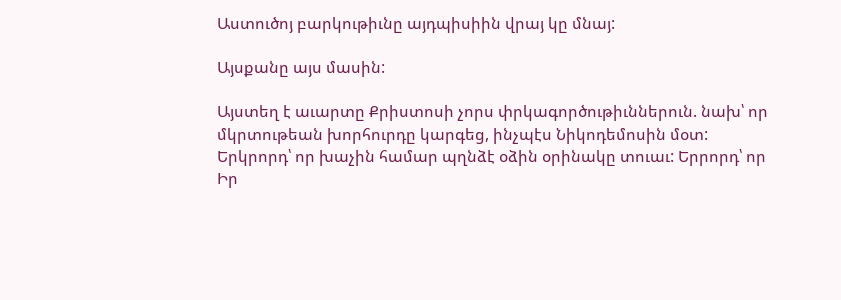Աստուծոյ բարկութիւնը այդպիսիին վրայ կը մնայ:

Այսքանը այս մասին:

Այստեղ է աւարտը Քրիստոսի չորս փրկագործութիւններուն. նախ՝ որ մկրտութեան խորհուրդը կարգեց, ինչպէս Նիկոդեմոսին մօտ: Երկրորդ՝ որ խաչին համար պղնձէ օձին օրինակը տուաւ: Երրորդ՝ որ Իր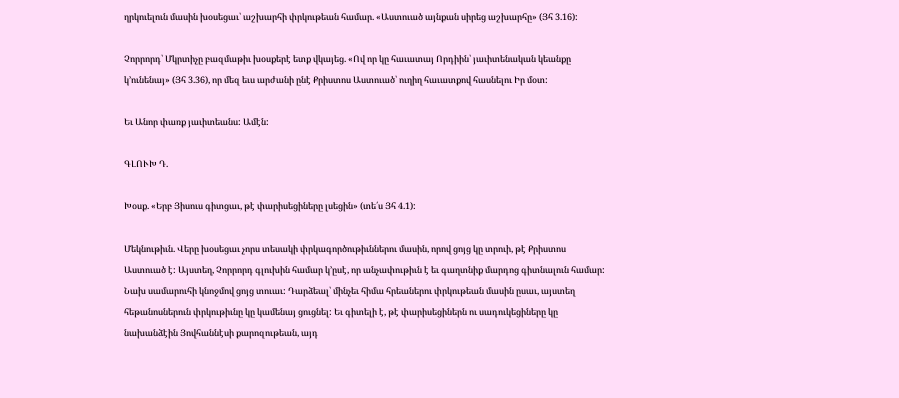ղրկուելուն մասին խօսեցաւ՝ աշխարհի փրկութեան համար. «Աստուած այնքան սիրեց աշխարհը» (Յհ 3.16):

Չորրորդ՝ Մկրտիչը բազմաթիւ խօսքերէ ետք վկայեց. «Ով որ կը հաւատայ Որդիին՝ յաւիտենական կեանքը կ՚ունենայ» (Յհ 3.36), որ մեզ եւս արժանի ընէ Քրիստոս Աստուած՝ ուղիղ հաւատքով հասնելու Իր մօտ:

Եւ Անոր փառք յաւիտեանս: Ամէն:

ԳԼՈՒԽ Դ.

Խօսք. «Երբ Յիսուս գիտցաւ, թէ փարիսեցիները լսեցին» (տե՛ս Յհ 4.1):

Մեկնութիւն. Վերը խօսեցաւ չորս տեսակի փրկագործութիւններու մասին, որով ցոյց կը տրուի, թէ Քրիստոս Աստուած է: Այստեղ, Չորրորդ գլուխին համար կ՚ըսէ, որ անչափութիւն է եւ գաղտնիք մարդոց գիտնալուն համար: Նախ սամարուհի կնոջմով ցոյց տուաւ: Դարձեալ՝ մինչեւ հիմա հրեաներու փրկութեան մասին ըսաւ, այստեղ հեթանոսներուն փրկութիւնը կը կամենայ ցուցնել: Եւ գիտելի է, թէ փարիսեցիներն ու սադուկեցիները կը նախանձէին Յովհաննէսի քարոզութեան, այդ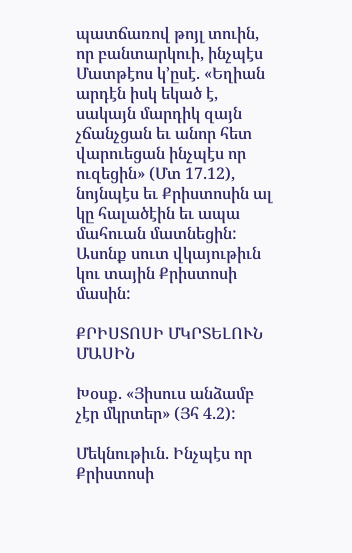պատճառով թոյլ տուին, որ բանտարկուի, ինչպէս Մատթէոս կ՚ըսէ. «Եղիան արդէն իսկ եկած է, սակայն մարդիկ զայն չճանչցան եւ անոր հետ վարուեցան ինչպէս որ ուզեցին» (Մտ 17.12), նոյնպէս եւ Քրիստոսին ալ կը հալածէին եւ ապա մահուան մատնեցին: Ասոնք սուտ վկայութիւն կու տային Քրիստոսի մասին:

ՔՐԻՍՏՈՍԻ ՄԿՐՏԵԼՈՒՆ ՄԱՍԻՆ

Խօսք. «Յիսուս անձամբ չէր մկրտեր» (Յհ 4.2):

Մեկնութիւն. Ինչպէս որ Քրիստոսի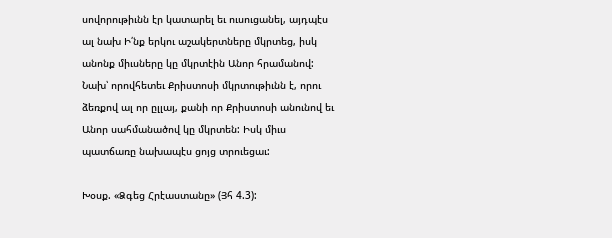սովորութիւնն էր կատարել եւ ուսուցանել, այդպէս ալ նախ Ի՛նք երկու աշակերտները մկրտեց, իսկ անոնք միւսները կը մկրտէին Անոր հրամանով: Նախ՝ որովհետեւ Քրիստոսի մկրտութիւնն է, որու ձեռքով ալ որ ըլլայ, քանի որ Քրիստոսի անունով եւ Անոր սահմանածով կը մկրտեն: Իսկ միւս պատճառը նախապէս ցոյց տրուեցաւ:

Խօսք. «Ձգեց Հրէաստանը» (Յհ 4.3):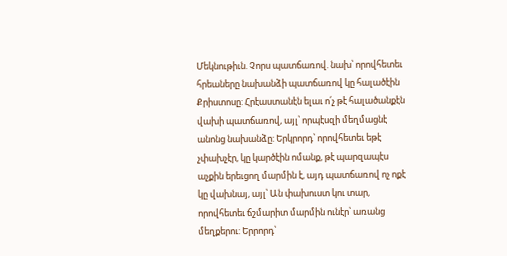Մեկնութիւն. Չորս պատճառով. նախ՝ որովհետեւ հրեաները նախանձի պատճառով կը հալածէին Քրիստոսը: Հրէաստանէն ելաւ ո՛չ թէ հալածանքէն վախի պատճառով, այլ՝ որպէսզի մեղմացնէ անոնց նախանձը: Երկրորդ՝ որովհետեւ եթէ չփախչէր, կը կարծէին ոմանք, թէ պարզապէս աչքին երեւցող մարմին է, այդ պատճառով ոչ ոքէ կը վախնայ, այլ՝ Ան փախուստ կու տար, որովհետեւ ճշմարիտ մարմին ունէր՝ առանց մեղքերու: Երրորդ՝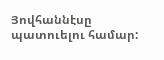Յովհաննէսը պատուելու համար: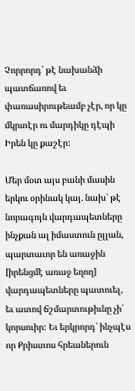Չորրորդ՝ թէ նախանձի պատճառով եւ փառասիրութեամբ չէր, որ կը մկրտէր ու մարդիկը դէպի Իրեն կը քաշէր:

Մեր մօտ այս բանի մասին երկու օրինակ կայ. նախ՝ թէ նորագոյն վարդապետները ինչքան ալ իմաստուն ըլլան, պարտաւոր են առաջին [իրենցմէ առաջ եղող] վարդապետները պատուել, եւ ատով ճշմարտութիւնը չի՛ կորսուիր: Եւ երկրորդ՝ ինչպէս որ Քրիստոս հրեաներուն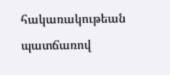հակառակութեան պատճառով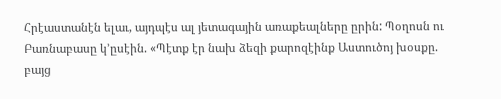Հրէաստանէն ելաւ, այդպէս ալ յետագային առաքեալները ըրին: Պօղոսն ու Բառնաբասը կ՚ըսէին. «Պէտք էր նախ ձեզի քարոզէինք Աստուծոյ խօսքը. բայց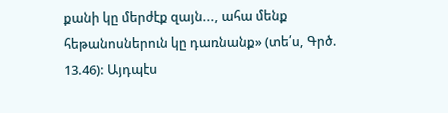քանի կը մերժէք զայն..., ահա մենք հեթանոսներուն կը դառնանք» (տե՛ս, Գրծ. 13.46): Այդպէս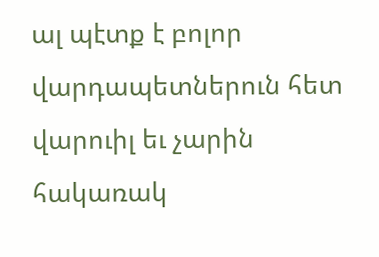ալ պէտք է բոլոր վարդապետներուն հետ վարուիլ եւ չարին հակառակ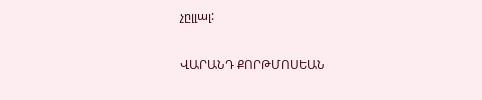չըլլալ:

ՎԱՐԱՆԴ ՔՈՐԹՄՈՍԵԱՆ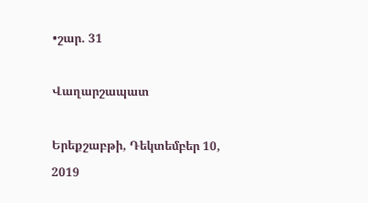•շար. 31

Վաղարշապատ

Երեքշաբթի, Դեկտեմբեր 10, 2019